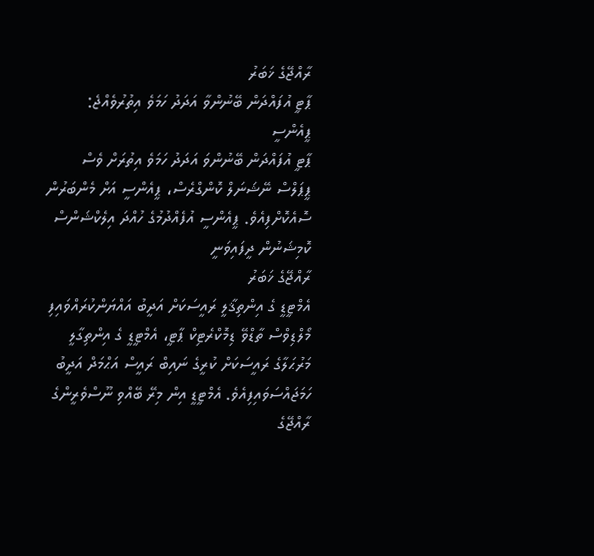ރާއްޖޭގެ ޚަބަރު
ޕާޓީ އުފައްދަން ބޭނުންވާ އަދަދު ހަމަވެ އިތުރުވެއްޖެ: ޕީއެންސީ
ޕާޓީ އުފައްދަން ބޭނުންވަ އަދަދު ހަމަވެ އިތުރަށް ވެސް ޕީޕަލްސް ނޭޝަނަލް ކޮންގްރެސް، ޕީއެންސީ އަށް މެންބަރުން ސޮއެކޮށްފިއެވެ. ޕީއެންސީ އުފެއްދުމުގެ ހުއްދަ އިލެކްޝަންސް ކޮމިޝަނުން ދީފައިވަނީ
ރާއްޖޭގެ ޚަބަރު
އެމްޓީޑީ ގެ އިންތިޤާލީ ރައީސަކަށް އަދީބު އައްޔަންކުރައްވައިފި
މޯލްޑިވްސް ތާޑްވޭ ޑިމޮކްރެޓިކް ޕާޓީ، އެމްޓީޑީ ގެ އިންތިގާލީ މަރުޙަލާގެ ރައީސަކަށް ކުރީގެ ނައިބް ރައީސް އަޙްމަދް އަދީބު ހަމަޖައްސަވައިފިއެވެ. އެމްޓީޑީ އިން މިރޭ ބޭއްވި ނޫސްވެރީންގެ
ރާއްޖޭގެ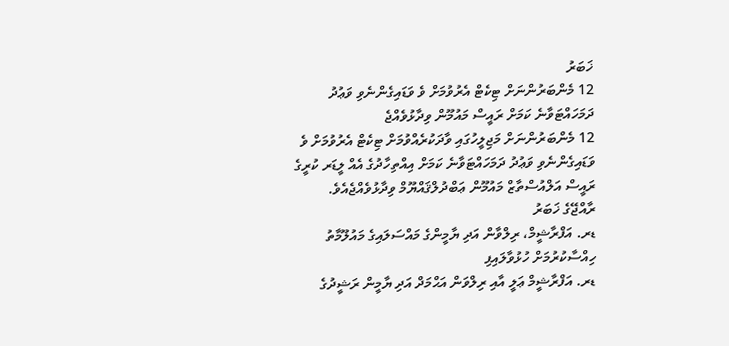ޚަބަރު
12 މެންބަރުންނަށް ޓިކެޓް އެރުވުމަށް ވެ ވަޑައިގެންނެވި ވަޢުދު ދަމަހައްޓަވާނެ ކަމަށް ރައީސް މައުމޫން ވިދާޅުވެއްޖެ
12 މެންބަރުންނަށް މަޖިލީހުގައި ވާދަކުރެއްވުމަށް ޓިކެޓް އެރުވުމަށް ވެ ވަޑައިގެންނެވި ވަޢުދު ދަމަހައްޓަވާނެ ކަމަށް އިއްތިހާދުގެ އެއް ލީޑަރ ކުރީގެ ރައީސް އަލްއުސްތާޒް މައުމޫން ޢަބްދުލްޤައްޔޫމް ވިދާޅުވެއްޖެއެވެ.
ރާއްޖޭގެ ޚަބަރު
ޑރ. އަފްރާޝީމް، ރިލްވާން އަދި ޔާމީންގެ މައްސަލައިގެ މައުލޫމާތު ހިއްސާކުރުމަށް ހުޅުވާލައިފި
ޑރ. އަފްރާޝީމް ޢަލީ އާއި ރިލްވަން އަޙްމަދް އަދި ޔާމީން ރަޝީދުގެ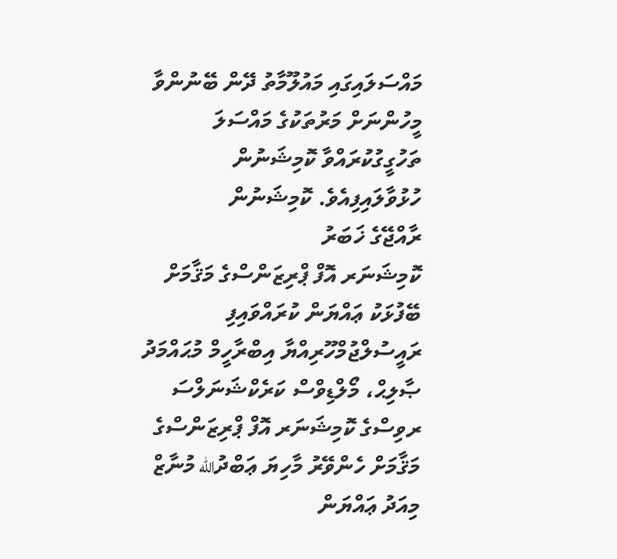މައްސަލައިގައި މައުލޫމާތު ދޭން ބޭނުންވާ މީހުންނަށް މަރުތަކުގެ މައްސަލަ ތަހުގީގުކުރައްވާ ކޮމިޝަނުން ހުޅުވާލައިފިއެވެ. ކޮމިޝަނުން
ރާއްޖޭގެ ޚަބަރު
ކޮމިޝަނަރ އޮފް ޕްރިޒަންސްގެ މަޤާމަށް ބޭފުޅަކު ޢައްޔަން ކުރައްވައިފި
ރައީސުލްޖުމްހޫރިއްޔާ އިބްރާހީމް މުޙައްމަދު ޞާލިޙް، މޯލްޑިވްސް ކަރެކްޝަނަލްސަ ރވިސްގެ ކޮމިޝަނަރ އޮފް ޕްރިޒަންސްގެ މަޤާމަށް ހެންވޭރު މާހިޔަ ޢަބްދުالله މުނާޒް މިއަދު ޢައްޔަން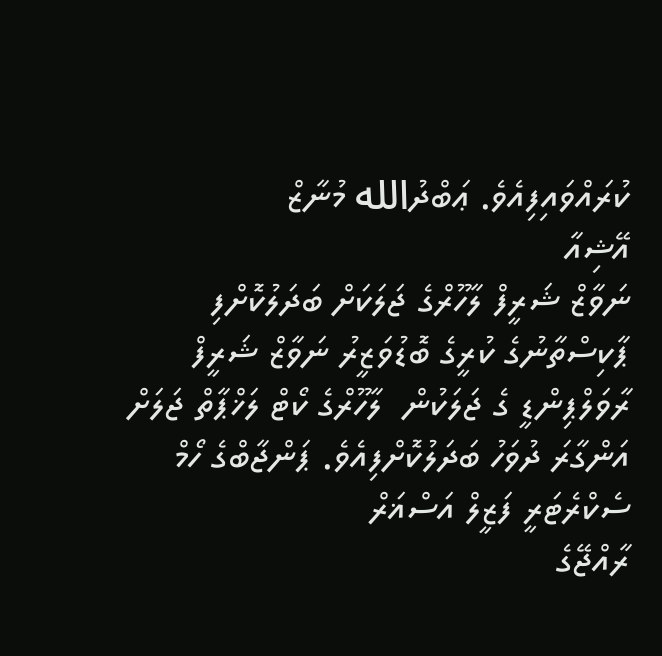ކުރައްވައިފިއެވެ. ޢަބްދުالله މުނާޒް
އޭޝިއާ
ނަވާޒް ޝަރީފް ލާހޫރްގެ ޖަލަކަށް ބަދަލުކޮށްފި
ޕާކިސްތާނުގެ ކުރީގެ ބޮޑުވަޒީރު ނަވާޒް ޝަރީފް ރާވަލްޕިންޑީ ގެ ޖަލަކުން  ލާހޫރްގެ ކޯޓް ލަޚްޕާތް ޖަލަށް އަންގާރަ ދުވަހު ބަދަލުކޮށްފިއެވެ. ޕަންޖާބްގެ ހޯމް ސެކްރެޓަރީ ފަޒީލް އަސްޣަރް
ރާއްޖޭގެ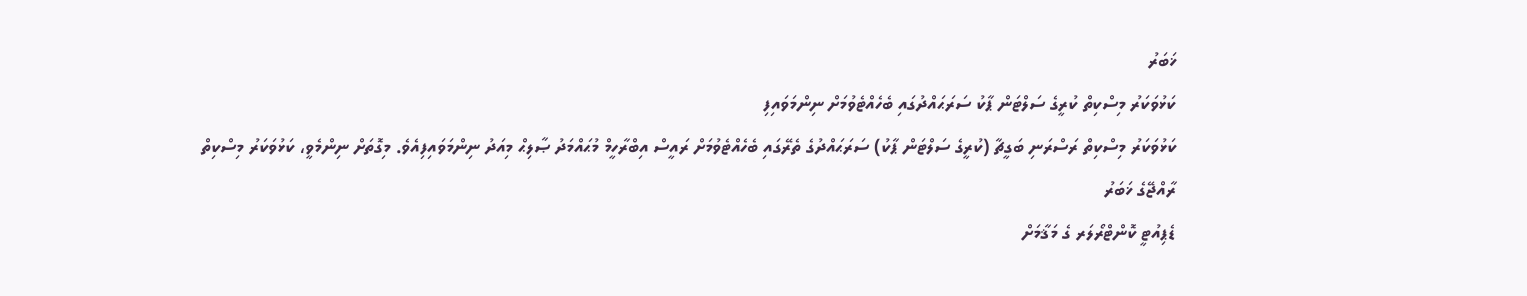ޚަބަރު
ކަޅުވަކަރު މިސްކިތް ކުރީގެ ސަލްޓަން ޕާކު ސަރަޙައްދުގައި ބެހެއްޓެވުމަށް ނިންމަވައިފި
ކަޅުވަކަރު މިސްކިތް ރަސްރަނި ބަގީޗާ (ކުރީގެ ސަލްޓަން ޕާކު) ސަރަޙައްދުގެ ތެރޭގައި ބެހެއްޓެވުމަށް ރައީސް އިބްރާހީމް މުޙައްމަދު ޞާލިޙް މިއަދު ނިންމަވައިފިއެވެ. މިގޮތަށް ނިންމެވީ، ކަޅުވަކަރު މިސްކިތް
ރާއްޖޭގެ ޚަބަރު
ޑެޕިއުޓީ ކޮންޓްރޯލަރ ގެ މަޤާމަށް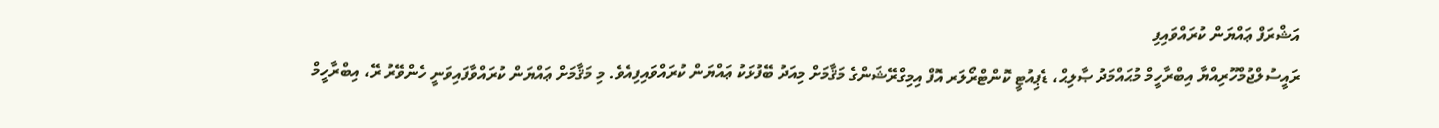އަޝްރަފް ޢައްޔަން ކުރައްވައިފި
ރައީސުލްޖުމްހޫރިއްޔާ އިބްރާހީމް މުޙައްމަދު ޞާލިޙް، ޑެޕިއުޓީ ކޮންޓްރޯލަރ އޮފް އިމިގްރޭޝަންގެ މަޤާމަށް މިއަދު ބޭފުޅަކު ޢައްޔަން ކުރައްވައިފިއެވެ. މި މަޤާމަށް ޢައްޔަން ކުރައްވާފައިވަނީ ހެންވޭރު ރޭ، އިބްރާހީމް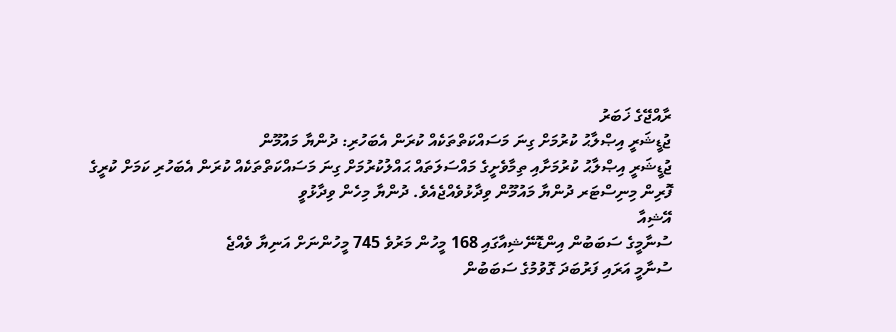ރާއްޖޭގެ ޚަބަރު
ޖުޑީޝަރީ އިޞްލާޙު ކުރުމަށް ގިނަ މަސައްކަތްތަކެއް ކުރަން އެބަހުރި: ދުންޔާ މައުމޫން
ޖުޑީޝަރީ އިޞްލާޙު ކުރުމަށާއި ތިމާވެށީގެ މައްސަލަތައް ޙައްލުކުރުމަށް ގިނަ މަސައްކަތްތަކެއް ކުރަން އެބަހުރި ކަމަށް ކުރީގެ ފޮރިން މިނިސްޓަރ ދުންޔާ މައުމޫން ވިދާޅުވެއްޖެއެވެ. ދުންޔާ މިހެން ވިދާޅުވީ
އޭޝިއާ
ސުނާމީގެ ސަބަބުން އިންޑޮނޭޝިއާގައި 168 މީހުން މަރުވެ 745 މީހުންނަށް އަނިޔާ ވެއްޖެ
ސުނާމީ އަރައި ފަރުބަދަ ގޮވުމުގެ ސަބަބުން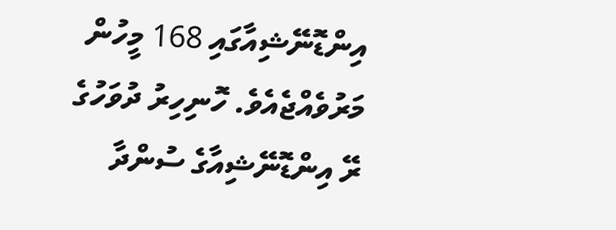އިންޑޮނޭޝިއާގައި 168 މީހުން މަރުވެއްޖެއެވެ. ހޮނިހިރު ދުވަހުގެ ރޭ އިންޑޮނޭޝިއާގެ ސުންދާ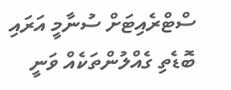ސްޓްރެއިޓަށް ސުނާމީ އަރައި ބޮޑެތި ގެއްލުންތަކެއް ވަނީ